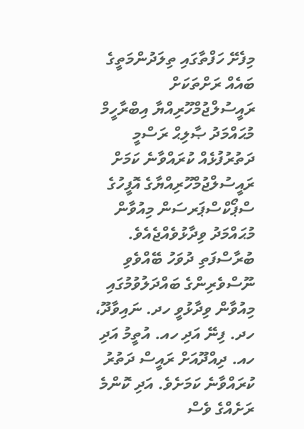މިފެށޭ ހަފްތާގައި ތިލަދުންމަތީގެ ބައެއް ރަށްތަކަށް ރައީސުލްޖުމްހޫރިއްޔާ އިބްރާހީމް މުޙައްމަދު ޞާލިޙް ރަސްމީ ދަތުރުފުޅެއް ކުރައްވާނެ ކަމަށް ރައީސުލްޖުމްހޫރިއްޔާގެ އޮފީހުގެ ސްޕޯކްސްޕަރސަން މިއުވާން މުޙައްމަދު ވިދާޅުވެއްޖެއެވެ.
ބުރާސްފަތި ދުވަހު ބޭއްވެވި ނޫސްވެރިންގެ ބައްދަލުވުމުގައި މިއުވާން ވިދާޅުވީ ހދ. ނައިވާދޫ، ހދ. ފިނޭ އަދި ހއ. އުތީމު އަދި ހއ. ދިއްދޫއަށް ރައީސް ދަތުރު ކުރައްވާނެ ކަމަށެވެ. އަދި ކޮންމެ ރަށެއްގެ ވެސް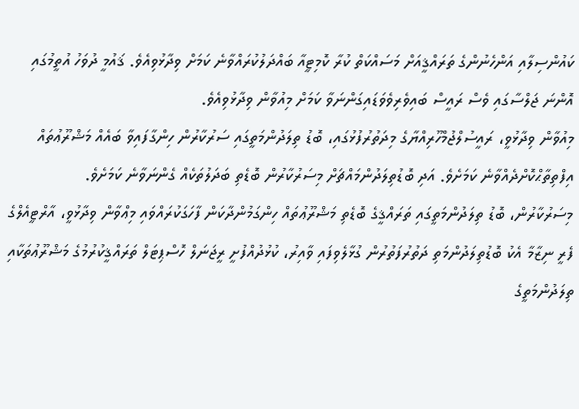ކައުންސިލާއި އަންހެނުންގެ ތަރައްޤީއަށް މަސައްކަތް ކުރާ ކޮމިޓީއާ ބައްދަލުކުރައްވާނެ ކަމަށް ވިދާޅުވިއެވެ. ޤައުމީ ދުވަހު އުތީމުގައި އޮންނަ ޖަލްސާގައި ވެސް ރައީސް ބައިވެރިވެވަޑައިގަންނަވާ ކަމަށް މިއުވާން ވިދާޅުވިއެވެ.
މިއުވާން ވިދާޅުވީ، ރައީސުލްޖުމްހޫރިއްޔާގެ މިދަތުރުފުޅުގައި، ބޮޑު ތިލަދުންމަތީގައި ސަރުކާރުން ހިންގާފައިވާ ބައެއް މަޝްރޫޢުތައް އިފްތިތާޙްކޮށްދެއްވާނެ ކަމަށެވެ. އަދި ބޮޑުތިލަދުންމައްޗަށް މިސަރުކާރުން ބޮޑެތި ބަދަލުތަކެއް ގެންނަވާނެ ކަމަށެވެ.
މިސަރުކާރުން، ބޮޑު ތިލަދުންމަތީގައި ތަރައްޤީގެ ބޮޑެތި މަޝްރޫޢުތައް ހިންގަމުންދާކަން ފާހަގަކުރައްވައި މިޢްވާން ވިދާޅުވީ، އާރްޓީއެލްގެ ފެރީ ނިޒާމާ އެކު ބޮޑުތިލަދުންމަތި ދަތުރުފަތުރުން ގުޅާލެވިފައި ވާއިރު، ކުޅުދުއްފުށީ ރީޖަނަލް ހޮސްޕިޓަލް ތަރައްޤީކުރުމުގެ މަޝްރޫޢުތަކާއި ތިލަދުންމަތީގެ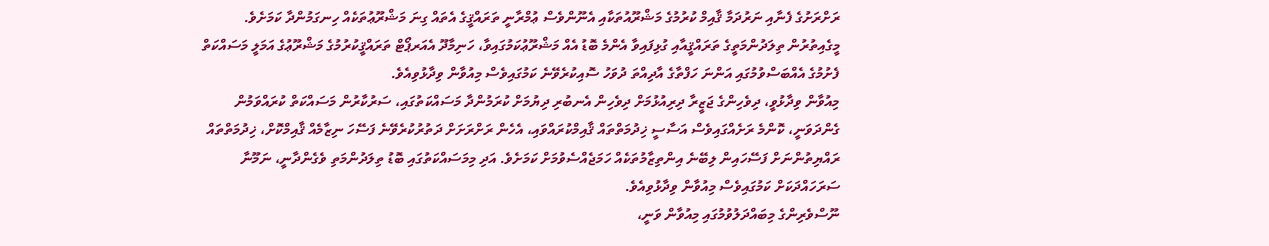ރަށްރަށުގެ ފެނާއި ނަރުދަމާ ޤާއިމް ކުރުމުގެ މަޝްރޫއުތަކާއި އެނޫންވެސް ޢުމްރާނީ ތަރައްޤީގެ އެތައް ގިނަ މަޝްރޫޢުތަކެއް ހިނގަމުންދާ ކަމަށެވެ. މީގެއިތުރުން ތިލަދުންމަތީގެ ތަރައްޤީއާއި ގުޅިފައިވާ އެންމެ ބޮޑު އެއް މަޝްރޫޢުކަމުގައިވާ، ހަނިމާދޫ އެއަރޕޯޓް ތަރައްޤީކުރުމުގެ މަޝްރޫޢުގެ އަމަލީ މަސައްކަތް ފެށުމުގެ އެއްބަސްވުމުގައި އަންނަ ހަފްތާގެ އާދިއްތަ ދުވަހު ސޮއިކުރެވޭނެ ކަމުގައިވެސް މިއުވާން ވިދާޅުވިއެވެ.
މިއުވާން ވިދާޅުވީ، ދިވެހިންގެ ޖަޒީރާ ދިރިއުޅުމަށް ދިވެހިން އެނބުރި ދިޔުމަށް ކުރަމުންދާ މަސައްކަތުގައި، ސަރުކާރުން މަސައްކަތް ކުރައްވަމުން ގެންދަވަނީ، ކޮންމެ ރަށެއްގައިވެސް އަސާސީ ޚިދުމަތްތައް ޤާއިމްކުރައްވައި، އެހެން ރަށްރަށަށް ދަތުރުކުރެވޭނެ ފަސޭހަ ނިޒާމެއް ޤާއިމްކޮށް، ޚިދުމަތްތައް ރައްޔިތުންނަށް ފަސޭހައިން ލިބޭނެ އިންތިޒާމުތަކެއް ހަމަޖެއްސެވުމަށް ކަމަށެވެ. އަދި މިމަސައްކަތުގައި ބޮޑު ތިލަދުންމަތި ވެގެންދާނީ، ނަމޫނާ ސަރަހައްދަކަށް ކަމުގައިވެސް މިއުވާން ވިދާޅުވިއެވެ.
ނޫސްވެރިންގެ މިބައްދަލުވުމުގައި މިއުވާން ވަނީ،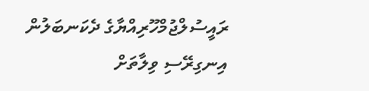ރައީސުލްޖުމްހޫރިއްޔާގެ ދެކަނބަލުން އިނގިރޭސި ވިލާތަށް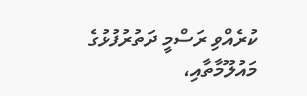ކުރެއްވި ރަސްމީ ދަތުރުފުޅުގެ މައުލޫމާތާއި،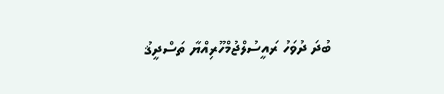ބުދަ ދުވަހު ރައީސުލްޖުމްހޫރިއްޔާ ތަސްދީޤު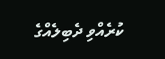ކުރެއްވި ދެބިލެއްގެ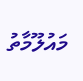މައުލޫމާތު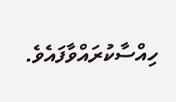ހިއްސާކުރައްވާފައެވެ.